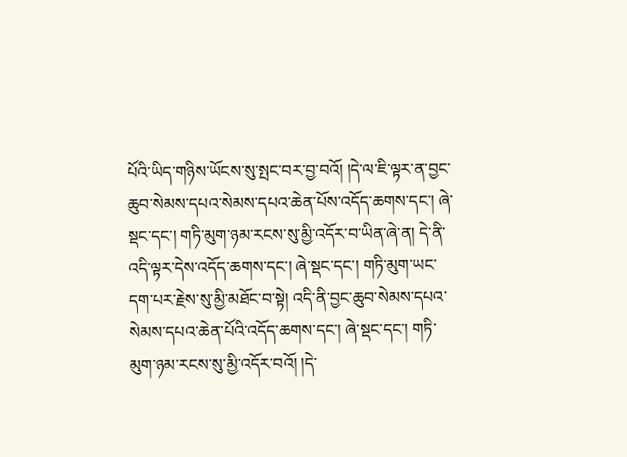པོའི་ཡིད་གཉིས་ཡོངས་སུ་སྤང་བར་བྱ་བའོ། །དེ་ལ་ཇི་ལྟར་ན་བྱང་ཆུབ་སེམས་དཔའ་སེམས་དཔའ་ཆེན་པོས་འདོད་ཆགས་དང་། ཞེ་སྡང་དང་། གཏི་མུག་ཉམ་རངས་སུ་མྱི་འདོར་བ་ཡིན་ཞེ་ན། དེ་ནི་འདི་ལྟར་དེས་འདོད་ཆགས་དང་། ཞེ་སྡང་དང་། གཏི་མུག་ཡང་དག་པར་རྗེས་སུ་མྱི་མཐོང་བ་སྟེ། འདི་ནི་བྱང་ཆུབ་སེམས་དཔའ་སེམས་དཔའ་ཆེན་པོའི་འདོད་ཆགས་དང་། ཞེ་སྡང་དང་། གཏི་མུག་ཉམ་རངས་སུ་མྱི་འདོར་བའོ། །དེ་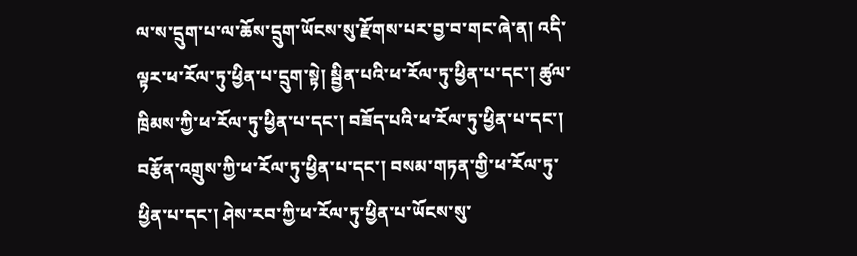ལ་ས་དྲུག་པ་ལ་ཆོས་དྲུག་ཡོངས་སུ་རྫོགས་པར་བྱ་བ་གང་ཞེ་ན། འདི་ལྟར་ཕ་རོལ་ཏུ་ཕྱིན་པ་དྲུག་སྟེ། སྦྱིན་པའི་ཕ་རོལ་ཏུ་ཕྱིན་པ་དང་། ཚུལ་ཁྲིམས་ཀྱི་ཕ་རོལ་ཏུ་ཕྱིན་པ་དང་། བཟོད་པའི་ཕ་རོལ་ཏུ་ཕྱིན་པ་དང་། བརྩོན་འགྲུས་ཀྱི་ཕ་རོལ་ཏུ་ཕྱིན་པ་དང་། བསམ་གཏན་གྱི་ཕ་རོལ་ཏུ་ཕྱིན་པ་དང་། ཤེས་རབ་ཀྱི་ཕ་རོལ་ཏུ་ཕྱིན་པ་ཡོངས་སུ་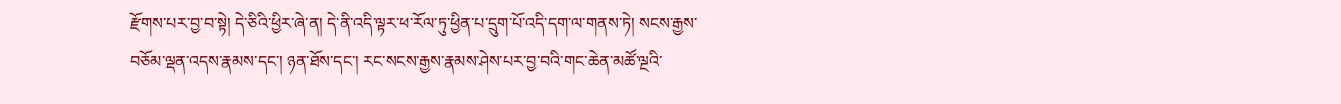རྫོགས་པར་བྱ་བ་སྟེ། དེ་ཅིའི་ཕྱིར་ཞེ་ན། དེ་ནི་འདི་ལྟར་ཕ་རོལ་ཏུ་ཕྱིན་པ་དྲུག་པོ་འདི་དག་ལ་གནས་ཏེ། སངས་རྒྱས་བཅོམ་ལྡན་འདས་རྣམས་དང་། ཉན་ཐོས་དང་། རང་སངས་རྒྱས་རྣམས་ཤེས་པར་བྱ་བའི་གང་ཆེན་མཚོ་ལྔའི་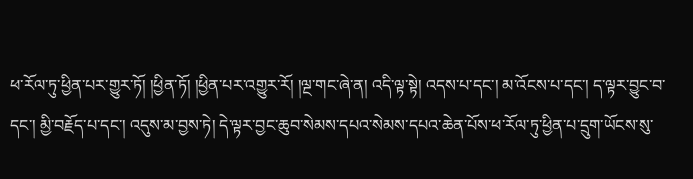ཕ་རོལ་ཏུ་ཕྱིན་པར་གྱུར་ཏོ། །ཕྱིན་ཏོ། །ཕྱིན་པར་འགྱུར་རོ། །ལྔ་གང་ཞེ་ན། འདི་ལྟ་སྟེ། འདས་པ་དང་། མ་འོངས་པ་དང་། ད་ལྟར་བྱུང་བ་དང་། མྱི་བརྗོད་པ་དང་། འདུས་མ་བྱས་ཏེ། དེ་ལྟར་བྱང་ཆུབ་སེམས་དཔའ་སེམས་དཔའ་ཆེན་པོས་ཕ་རོལ་ཏུ་ཕྱིན་པ་དྲུག་ཡོངས་སུ་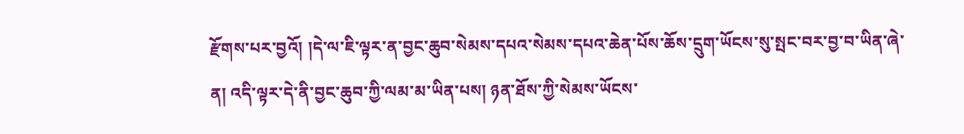རྫོགས་པར་བྱའོ། །དེ་ལ་ཇི་ལྟར་ན་བྱང་ཆུབ་སེམས་དཔའ་སེམས་དཔའ་ཆེན་པོས་ཆོས་དྲུག་ཡོངས་སུ་སྤང་བར་བྱ་བ་ཡིན་ཞེ་ན། འདི་ལྟར་དེ་ནི་བྱང་ཆུབ་ཀྱི་ལམ་མ་ཡིན་པས། ཉན་ཐོས་ཀྱི་སེམས་ཡོངས་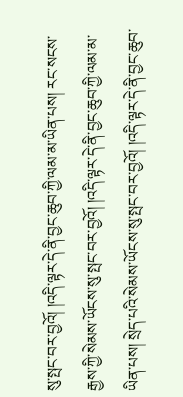སུ་སྤང་བར་བྱའོ། །འདི་ལྟར་དེ་ནི་བྱང་ཆུབ་ཀྱི་ལམ་མ་ཡིན་པས། རང་སངས་རྒྱས་ཀྱི་སེམས་ཡོངས་སུ་སྤང་བར་བྱའོ། །འདི་ལྟར་དེ་ནི་བྱང་ཆུབ་ཀྱི་ལམ་མ་ཡིན་པས། སྲེད་པའི་སེམས་ཡོངས་སུ་སྤང་བར་བྱའོ། །འདི་ལྟར་དེ་ནི་བྱང་ཆུབ་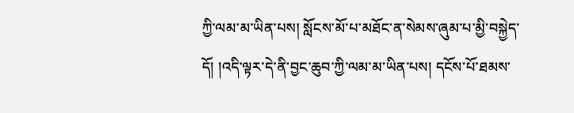ཀྱི་ལམ་མ་ཡིན་པས། སློངས་མོ་པ་མཐོང་ན་སེམས་ཞུམ་པ་མྱི་བསྐྱེད་དོ། །འདི་ལྟར་དེ་ནི་བྱང་ཆུབ་ཀྱི་ལམ་མ་ཡིན་པས། དངོས་པོ་ཐམས་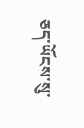ཅད་ཡོངས་སུ་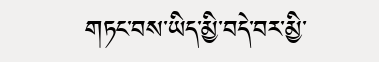གཏང་བས་ཡིད་མྱི་བདེ་བར་མྱི་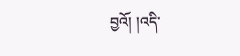བྱའོ། །འདི་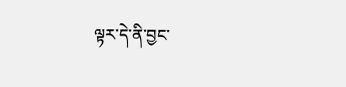ལྟར་དེ་ནི་བྱང་